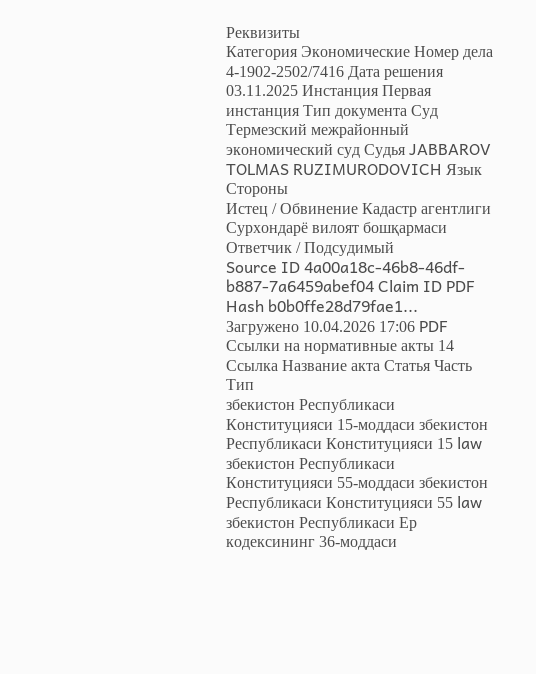Реквизиты
Категория Экономические Номер дела 4-1902-2502/7416 Дата решения 03.11.2025 Инстанция Первая инстанция Тип документа Суд Термезский межрайонный экономический суд Судья JABBAROV TOLMAS RUZIMURODOVICH Язык
Стороны
Истец / Обвинение Кадастр агентлиги Сурхондарё вилоят бошқармаси Ответчик / Подсудимый
Source ID 4a00a18c-46b8-46df-b887-7a6459abef04 Claim ID PDF Hash b0b0ffe28d79fae1... Загружено 10.04.2026 17:06 PDF
Ссылки на нормативные акты 14
Ссылка Название акта Статья Часть Тип
збекистон Республикаси Конституцияси 15-моддаси збекистон Республикаси Конституцияси 15 law
збекистон Республикаси Конституцияси 55-моддаси збекистон Республикаси Конституцияси 55 law
збекистон Республикаси Ер кодексининг 36-моддаси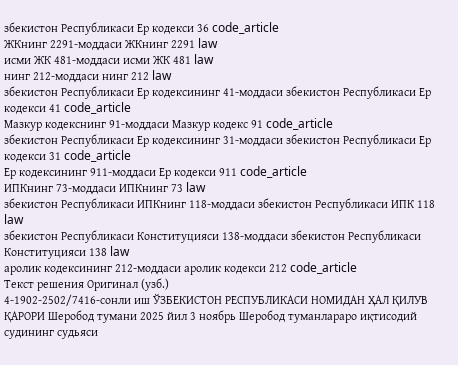збекистон Республикаси Ер кодекси 36 code_article
ЖКнинг 2291-моддаси ЖКнинг 2291 law
исми ЖК 481-моддаси исми ЖК 481 law
нинг 212-моддаси нинг 212 law
збекистон Республикаси Ер кодексининг 41-моддаси збекистон Республикаси Ер кодекси 41 code_article
Мазкур кодекснинг 91-моддаси Мазкур кодекс 91 code_article
збекистон Республикаси Ер кодексининг 31-моддаси збекистон Республикаси Ер кодекси 31 code_article
Ер кодексининг 911-моддаси Ер кодекси 911 code_article
ИПКнинг 73-моддаси ИПКнинг 73 law
збекистон Республикаси ИПКнинг 118-моддаси збекистон Республикаси ИПК 118 law
збекистон Республикаси Конституцияси 138-моддаси збекистон Республикаси Конституцияси 138 law
аролик кодексининг 212-моддаси аролик кодекси 212 code_article
Текст решения Оригинал (узб.)
4-1902-2502/7416-сонли иш ЎЗБЕКИСТОН РЕСПУБЛИКАСИ НОМИДАН ҲАЛ ҚИЛУВ ҚАРОРИ Шеробод тумани 2025 йил 3 ноябрь Шеробод туманлараро иқтисодий судининг судьяси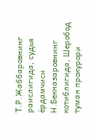Т.Р.Жаббаровнинг раислигида, судья ёрдамчиси Н.Бекназаровнинг котиблигида, Шеробод туман прокурори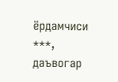ёрдамчиси ***, даъвогар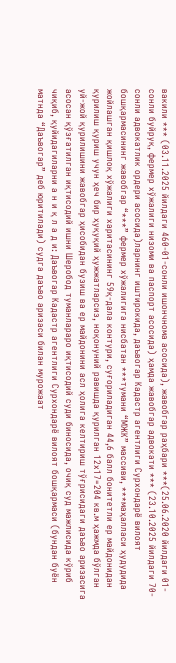вакили *** (03.11.2025 йилдаги 460-01-сонли ишончнома асосида), жавобгар раҳбари ***(25.06.2020 йилдаги 01-сонли буйруқ, фермер хўжалиги низоми ва паспорт асосида) ҳамда жавобгар адвокати *** (23.10.2025 йилдаги 70-сонли адвокатлик ордери асосида)ларнинг иштирокида, даъвогар Кадастр агентлиги Сурхондарё вилоят бошқармасининг жавобгар “***” фермер хўжалигига нисбатан ***тумани “МЖК” массиви, ***маҳалласи ҳудудида жойлашган қишлоқ хўжалиги харитасининг 59қ-дала контури, суғориладиган 44,6 балл бонитетли ер майдонидан қурилиш қуриш учун ҳеч бир ҳуқуқий ҳужжатларсиз, ноқонуний равишда қурилган 12х17=204 кв.м ҳажмда бўлган уй-жой қурилишини жавобгар ҳисобидан бузиш ва ер майдонини асл ҳолига келтириш тўғрисидаги даъво аризасига асосан қўзғатилган иқтисодий ишни Шеробод туманлараро иқтисодий суди биносида, очиқ суд мажлисида кўриб чиқиб, қуйидагиларни а н и қ л а д и: Даъвогар Кадастр агентлиги Сурхондарё вилоят бошқармаси (бундан буён матнда “Даъвогар” деб юритилади) судга даъво аризаси билан мурожаат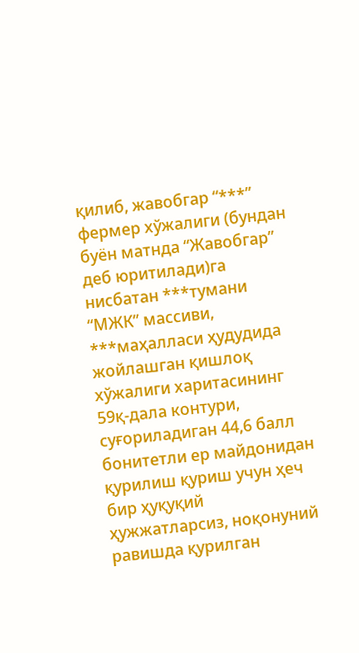қилиб, жавобгар “***” фермер хўжалиги (бундан буён матнда “Жавобгар” деб юритилади)га нисбатан ***тумани “МЖК” массиви, ***маҳалласи ҳудудида жойлашган қишлоқ хўжалиги харитасининг 59қ-дала контури, суғориладиган 44,6 балл бонитетли ер майдонидан қурилиш қуриш учун ҳеч бир ҳуқуқий ҳужжатларсиз, ноқонуний равишда қурилган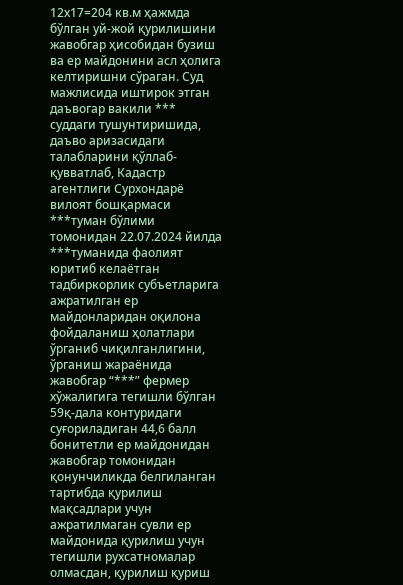12х17=204 кв.м ҳажмда бўлган уй-жой қурилишини жавобгар ҳисобидан бузиш ва ер майдонини асл ҳолига келтиришни сўраган. Суд мажлисида иштирок этган даъвогар вакили *** суддаги тушунтиришида, даъво аризасидаги талабларини қўллаб-қувватлаб, Кадастр агентлиги Сурхондарё вилоят бошқармаси ***туман бўлими томонидан 22.07.2024 йилда ***туманида фаолият юритиб келаётган тадбиркорлик субъетларига ажратилган ер майдонларидан оқилона фойдаланиш ҳолатлари ўрганиб чиқилганлигини, ўрганиш жараёнида жавобгар “***” фермер хўжалигига тегишли бўлган 59қ-дала контуридаги суғориладиган 44,6 балл бонитетли ер майдонидан жавобгар томонидан қонунчиликда белгиланган тартибда қурилиш мақсадлари учун ажратилмаган сувли ер майдонида қурилиш учун тегишли рухсатномалар олмасдан, қурилиш қуриш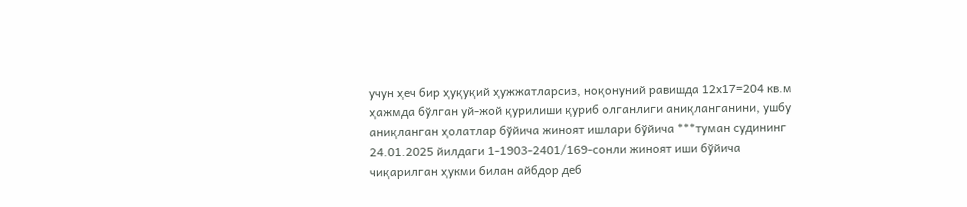учун ҳеч бир ҳуқуқий ҳужжатларсиз, ноқонуний равишда 12х17=204 кв.м ҳажмда бўлган уй-жой қурилиши қуриб олганлиги аниқланганини, ушбу аниқланган ҳолатлар бўйича жиноят ишлари бўйича ***туман судининг 24.01.2025 йилдаги 1-1903-2401/169-сонли жиноят иши бўйича чиқарилган ҳукми билан айбдор деб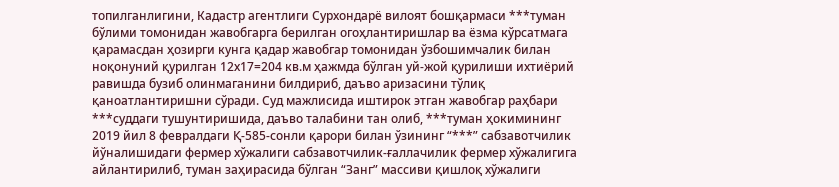топилганлигини, Кадастр агентлиги Сурхондарё вилоят бошқармаси ***туман бўлими томонидан жавобгарга берилган огоҳлантиришлар ва ёзма кўрсатмага қарамасдан ҳозирги кунга қадар жавобгар томонидан ўзбошимчалик билан ноқонуний қурилган 12х17=204 кв.м ҳажмда бўлган уй-жой қурилиши ихтиёрий равишда бузиб олинмаганини билдириб, даъво аризасини тўлиқ қаноатлантиришни сўради. Суд мажлисида иштирок этган жавобгар раҳбари ***суддаги тушунтиришида, даъво талабини тан олиб, ***туман ҳокимининг 2019 йил 8 февралдаги Қ-585-сонли қарори билан ўзининг “***” сабзавотчилик йўналишидаги фермер хўжалиги сабзавотчилик-ғаллачилик фермер хўжалигига айлантирилиб, туман заҳирасида бўлган “Занг” массиви қишлоқ хўжалиги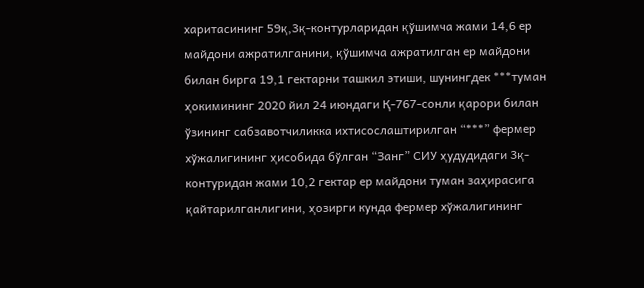харитасининг 59қ,3қ-контурларидан қўшимча жами 14,6 ер майдони ажратилганини, қўшимча ажратилган ер майдони билан бирга 19,1 гектарни ташкил этиши, шунингдек ***туман ҳокимининг 2020 йил 24 июндаги Қ-767-сонли қарори билан ўзининг сабзавотчиликка ихтисослаштирилган “***” фермер хўжалигининг ҳисобида бўлган “Занг” СИУ ҳудудидаги 3қ-контуридан жами 10,2 гектар ер майдони туман заҳирасига қайтарилганлигини, ҳозирги кунда фермер хўжалигининг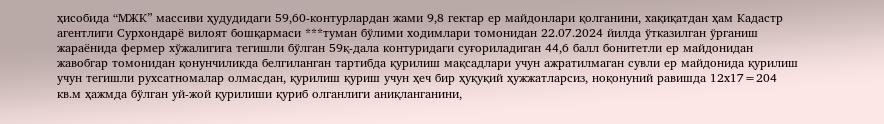ҳисобида “МЖК” массиви ҳудудидаги 59,60-контурлардан жами 9,8 гектар ер майдонлари қолганини, хақиқатдан ҳам Кадастр агентлиги Сурхондарё вилоят бошқармаси ***туман бўлими ходимлари томонидан 22.07.2024 йилда ўтказилган ўрганиш жараёнида фермер хўжалигига тегишли бўлган 59қ-дала контуридаги суғориладиган 44,6 балл бонитетли ер майдонидан жавобгар томонидан қонунчиликда белгиланган тартибда қурилиш мақсадлари учун ажратилмаган сувли ер майдонида қурилиш учун тегишли рухсатномалар олмасдан, қурилиш қуриш учун ҳеч бир ҳуқуқий ҳужжатларсиз, ноқонуний равишда 12х17=204 кв.м ҳажмда бўлган уй-жой қурилиши қуриб олганлиги аниқланганини,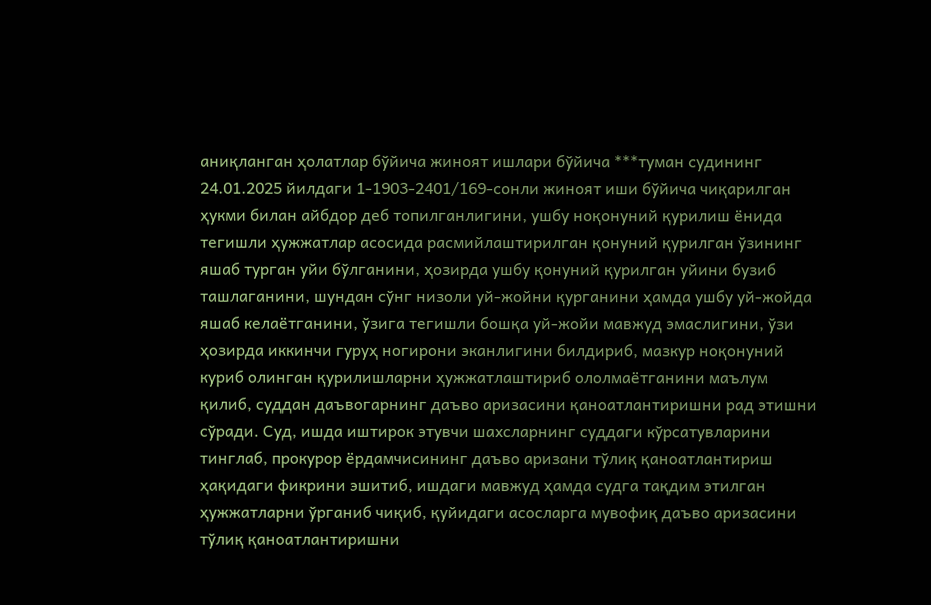аниқланган ҳолатлар бўйича жиноят ишлари бўйича ***туман судининг 24.01.2025 йилдаги 1-1903-2401/169-сонли жиноят иши бўйича чиқарилган ҳукми билан айбдор деб топилганлигини, ушбу ноқонуний қурилиш ёнида тегишли ҳужжатлар асосида расмийлаштирилган қонуний қурилган ўзининг яшаб турган уйи бўлганини, ҳозирда ушбу қонуний қурилган уйини бузиб ташлаганини, шундан сўнг низоли уй-жойни қурганини ҳамда ушбу уй-жойда яшаб келаётганини, ўзига тегишли бошқа уй-жойи мавжуд эмаслигини, ўзи ҳозирда иккинчи гуруҳ ногирони эканлигини билдириб, мазкур ноқонуний куриб олинган қурилишларни ҳужжатлаштириб ололмаётганини маълум қилиб, суддан даъвогарнинг даъво аризасини қаноатлантиришни рад этишни сўради. Суд, ишда иштирок этувчи шахсларнинг суддаги кўрсатувларини тинглаб, прокурор ёрдамчисининг даъво аризани тўлиқ қаноатлантириш ҳақидаги фикрини эшитиб, ишдаги мавжуд ҳамда судга тақдим этилган ҳужжатларни ўрганиб чиқиб, қуйидаги асосларга мувофиқ даъво аризасини тўлиқ қаноатлантиришни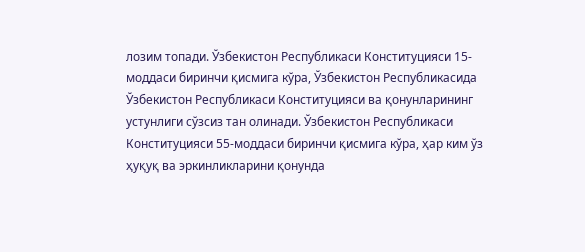лозим топади. Ўзбекистон Республикаси Конституцияси 15-моддаси биринчи қисмига кўра, Ўзбекистон Республикасида Ўзбекистон Республикаси Конституцияси ва қонунларининг устунлиги сўзсиз тан олинади. Ўзбекистон Республикаси Конституцияси 55-моддаси биринчи қисмига кўра, ҳар ким ўз ҳуқуқ ва эркинликларини қонунда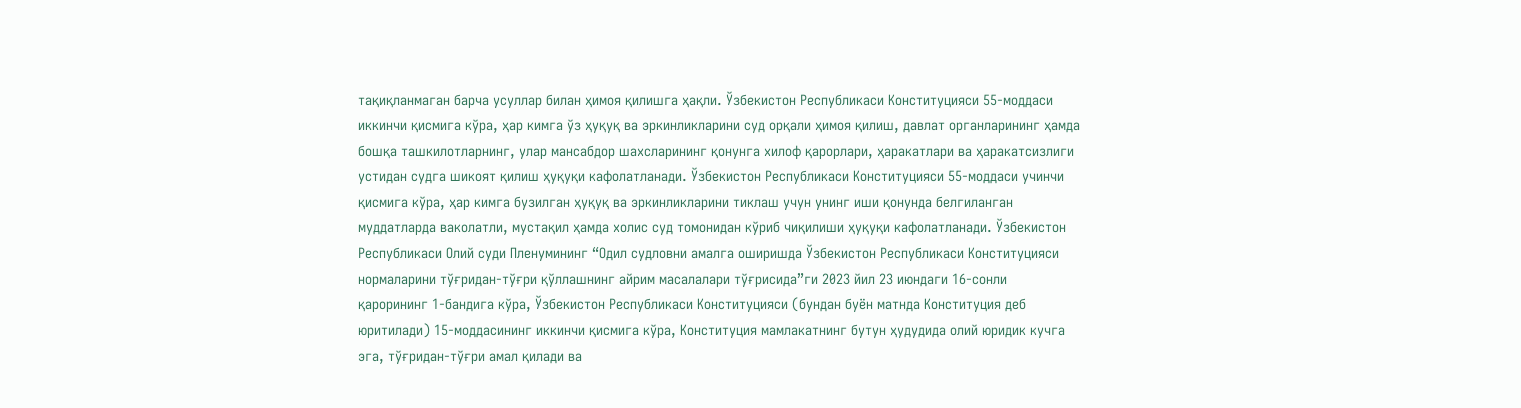тақиқланмаган барча усуллар билан ҳимоя қилишга ҳақли. Ўзбекистон Республикаси Конституцияси 55-моддаси иккинчи қисмига кўра, ҳар кимга ўз ҳуқуқ ва эркинликларини суд орқали ҳимоя қилиш, давлат органларининг ҳамда бошқа ташкилотларнинг, улар мансабдор шахсларининг қонунга хилоф қарорлари, ҳаракатлари ва ҳаракатсизлиги устидан судга шикоят қилиш ҳуқуқи кафолатланади. Ўзбекистон Республикаси Конституцияси 55-моддаси учинчи қисмига кўра, ҳар кимга бузилган ҳуқуқ ва эркинликларини тиклаш учун унинг иши қонунда белгиланган муддатларда ваколатли, мустақил ҳамда холис суд томонидан кўриб чиқилиши ҳуқуқи кафолатланади. Ўзбекистон Республикаси Олий суди Пленумининг “Одил судловни амалга оширишда Ўзбекистон Республикаси Конституцияси нормаларини тўғридан-тўғри қўллашнинг айрим масалалари тўғрисида”ги 2023 йил 23 июндаги 16-сонли қарорининг 1-бандига кўра, Ўзбекистон Республикаси Конституцияси (бундан буён матнда Конституция деб юритилади) 15-моддасининг иккинчи қисмига кўра, Конституция мамлакатнинг бутун ҳудудида олий юридик кучга эга, тўғридан-тўғри амал қилади ва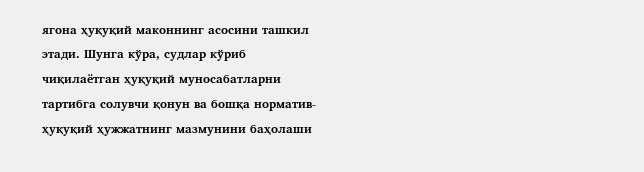ягона ҳуқуқий маконнинг асосини ташкил этади. Шунга кўра, судлар кўриб чиқилаётган ҳуқуқий муносабатларни тартибга солувчи қонун ва бошқа норматив-ҳуқуқий ҳужжатнинг мазмунини баҳолаши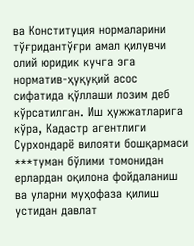ва Конституция нормаларини тўғридантўғри амал қилувчи олий юридик кучга эга норматив-ҳуқуқий асос сифатида қўллаши лозим деб кўрсатилган. Иш ҳужжатларига кўра, Кадастр агентлиги Сурхондарё вилояти бошқармаси ***туман бўлими томонидан ерлардан оқилона фойдаланиш ва уларни муҳофаза қилиш устидан давлат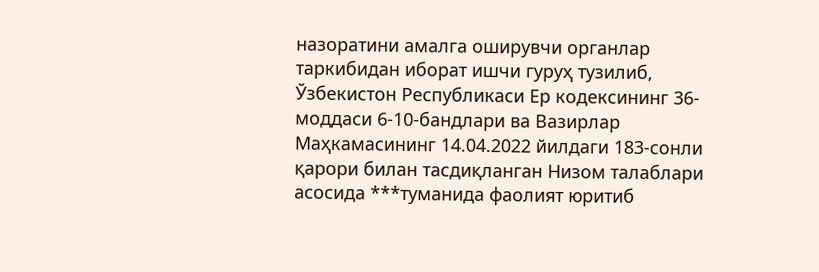назоратини амалга оширувчи органлар таркибидан иборат ишчи гуруҳ тузилиб, Ўзбекистон Республикаси Ер кодексининг 36-моддаси 6-10-бандлари ва Вазирлар Маҳкамасининг 14.04.2022 йилдаги 183-сонли қарори билан тасдиқланган Низом талаблари асосида ***туманида фаолият юритиб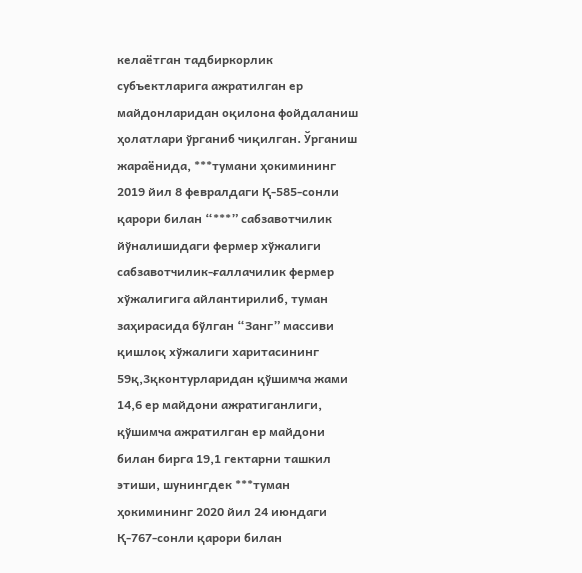келаётган тадбиркорлик субъектларига ажратилган ер майдонларидан оқилона фойдаланиш ҳолатлари ўрганиб чиқилган. Ўрганиш жараёнида, ***тумани ҳокимининг 2019 йил 8 февралдаги Қ-585-сонли қарори билан “***” сабзавотчилик йўналишидаги фермер хўжалиги сабзавотчилик-ғаллачилик фермер хўжалигига айлантирилиб, туман заҳирасида бўлган “Занг” массиви қишлоқ хўжалиги харитасининг 59қ,3қконтурларидан қўшимча жами 14,6 ер майдони ажратиганлиги, қўшимча ажратилган ер майдони билан бирга 19,1 гектарни ташкил этиши, шунингдек ***туман ҳокимининг 2020 йил 24 июндаги Қ-767-сонли қарори билан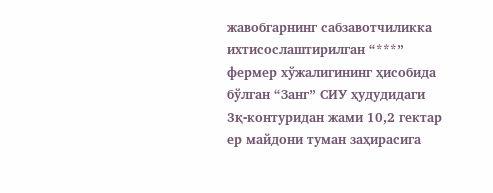жавобгарнинг сабзавотчиликка ихтисослаштирилган “***” фермер хўжалигининг ҳисобида бўлган “Занг” СИУ ҳудудидаги 3қ-контуридан жами 10,2 гектар ер майдони туман заҳирасига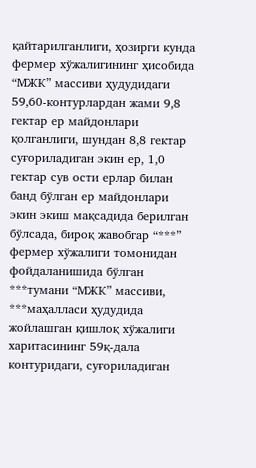қайтарилганлиги, ҳозирги кунда фермер хўжалигининг ҳисобида “МЖК” массиви ҳудудидаги 59,60-контурлардан жами 9,8 гектар ер майдонлари қолганлиги, шундан 8,8 гектар суғориладиган экин ер, 1,0 гектар сув ости ерлар билан банд бўлган ер майдонлари экин экиш мақсадида берилган бўлсада, бироқ жавобгар “***” фермер хўжалиги томонидан фойдаланишида бўлган ***тумани “МЖК” массиви, ***маҳалласи ҳудудида жойлашган қишлоқ хўжалиги харитасининг 59қ-дала контуридаги, суғориладиган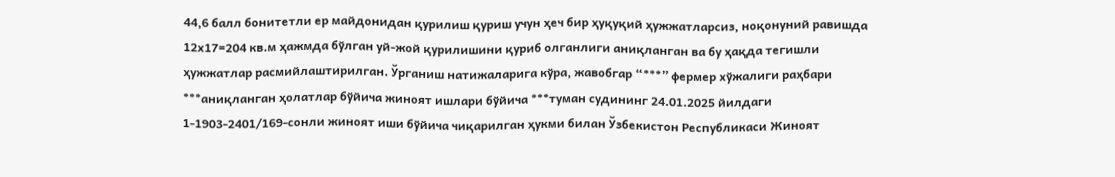44,6 балл бонитетли ер майдонидан қурилиш қуриш учун ҳеч бир ҳуқуқий ҳужжатларсиз, ноқонуний равишда 12х17=204 кв.м ҳажмда бўлган уй-жой қурилишини қуриб олганлиги аниқланган ва бу ҳақда тегишли ҳужжатлар расмийлаштирилган. Ўрганиш натижаларига кўра, жавобгар “***” фермер хўжалиги раҳбари ***аниқланган ҳолатлар бўйича жиноят ишлари бўйича ***туман судининг 24.01.2025 йилдаги 1-1903-2401/169-сонли жиноят иши бўйича чиқарилган ҳукми билан Ўзбекистон Республикаси Жиноят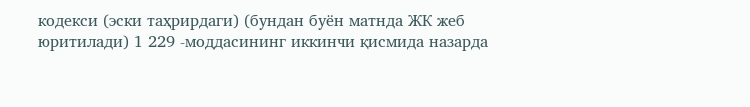кодекси (эски таҳрирдаги) (бундан буён матнда ЖК жеб юритилади) 1 229 -моддасининг иккинчи қисмида назарда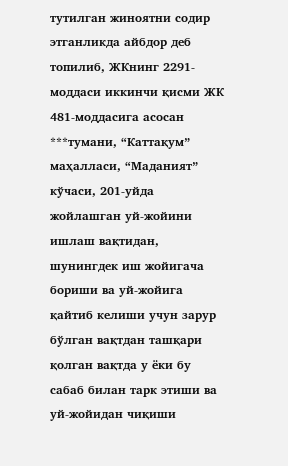тутилган жиноятни содир этганликда айбдор деб топилиб, ЖКнинг 2291-моддаси иккинчи қисми ЖК 481-моддасига асосан ***тумани, “Каттақум” маҳалласи, “Маданият” кўчаси, 201-уйда жойлашган уй-жойини ишлаш вақтидан, шунингдек иш жойигача бориши ва уй-жойига қайтиб келиши учун зарур бўлган вақтдан ташқари қолган вақтда у ёки бу сабаб билан тарк этиши ва уй-жойидан чиқиши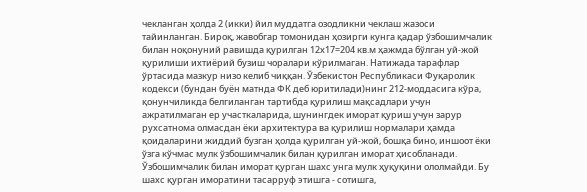чекланган ҳолда 2 (икки) йил муддатга озодликни чеклаш жазоси тайинланган. Бироқ, жавобгар томонидан ҳозирги кунга қадар ўзбошимчалик билан ноқонуний равишда қурилган 12х17=204 кв.м ҳажмда бўлган уй-жой қурилиши ихтиёрий бузиш чоралари кўрилмаган. Натижада тарафлар ўртасида мазкур низо келиб чиққан. Ўзбекистон Республикаси Фуқаролик кодекси (бундан буён матнда ФК деб юритилади)нинг 212-моддасига кўра, қонунчиликда белгиланган тартибда қурилиш мақсадлари учун ажратилмаган ер участкаларида, шунингдек иморат қуриш учун зарур рухсатнома олмасдан ёки архитектура ва қурилиш нормалари ҳамда қоидаларини жиддий бузган ҳолда қурилган уй-жой, бошқа бино, иншоот ёки ўзга кўчмас мулк ўзбошимчалик билан қурилган иморат ҳисобланади. Ўзбошимчалик билан иморат қурган шахс унга мулк ҳуқуқини ололмайди. Бу шахс қурган иморатини тасарруф этишга - сотишга,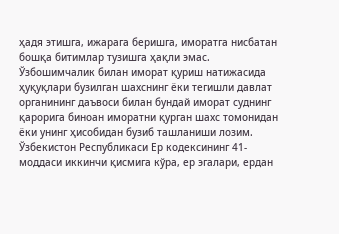ҳадя этишга, ижарага беришга, иморатга нисбатан бошқа битимлар тузишга ҳақли эмас. Ўзбошимчалик билан иморат қуриш натижасида ҳуқуқлари бузилган шахснинг ёки тегишли давлат органининг даъвоси билан бундай иморат суднинг қарорига биноан иморатни қурган шахс томонидан ёки унинг ҳисобидан бузиб ташланиши лозим. Ўзбекистон Республикаси Ер кодексининг 41-моддаси иккинчи қисмига кўра, ер эгалари, ердан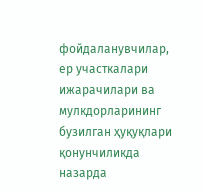фойдаланувчилар, ер участкалари ижарачилари ва мулкдорларининг бузилган ҳуқуқлари қонунчиликда назарда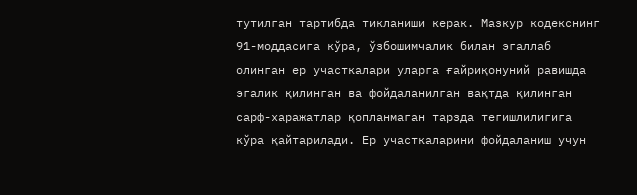тутилган тартибда тикланиши керак. Мазкур кодекснинг 91-моддасига кўра, ўзбошимчалик билан эгаллаб олинган ер участкалари уларга ғайриқонуний равишда эгалик қилинган ва фойдаланилган вақтда қилинган сарф-харажатлар қопланмаган тарзда тегишлилигига кўра қайтарилади. Ер участкаларини фойдаланиш учун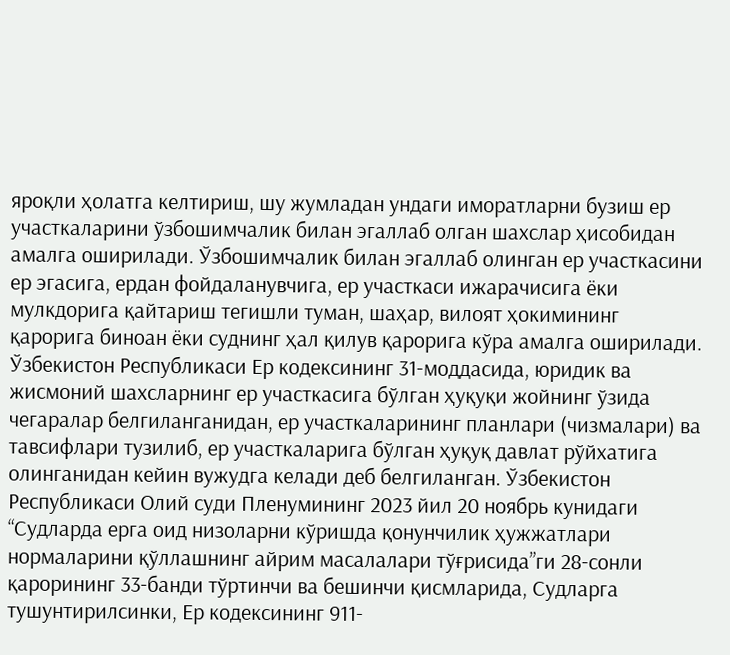яроқли ҳолатга келтириш, шу жумладан ундаги иморатларни бузиш ер участкаларини ўзбошимчалик билан эгаллаб олган шахслар ҳисобидан амалга оширилади. Ўзбошимчалик билан эгаллаб олинган ер участкасини ер эгасига, ердан фойдаланувчига, ер участкаси ижарачисига ёки мулкдорига қайтариш тегишли туман, шаҳар, вилоят ҳокимининг қарорига биноан ёки суднинг ҳал қилув қарорига кўра амалга оширилади. Ўзбекистон Республикаси Ер кодексининг 31-моддасида, юридик ва жисмоний шахсларнинг ер участкасига бўлган ҳуқуқи жойнинг ўзида чегаралар белгиланганидан, ер участкаларининг планлари (чизмалари) ва тавсифлари тузилиб, ер участкаларига бўлган ҳуқуқ давлат рўйхатига олинганидан кейин вужудга келади деб белгиланган. Ўзбекистон Республикаси Олий суди Пленумининг 2023 йил 20 ноябрь кунидаги “Судларда ерга оид низоларни кўришда қонунчилик ҳужжатлари нормаларини қўллашнинг айрим масалалари тўғрисида”ги 28-сонли қарорининг 33-банди тўртинчи ва бешинчи қисмларида, Судларга тушунтирилсинки, Ер кодексининг 911-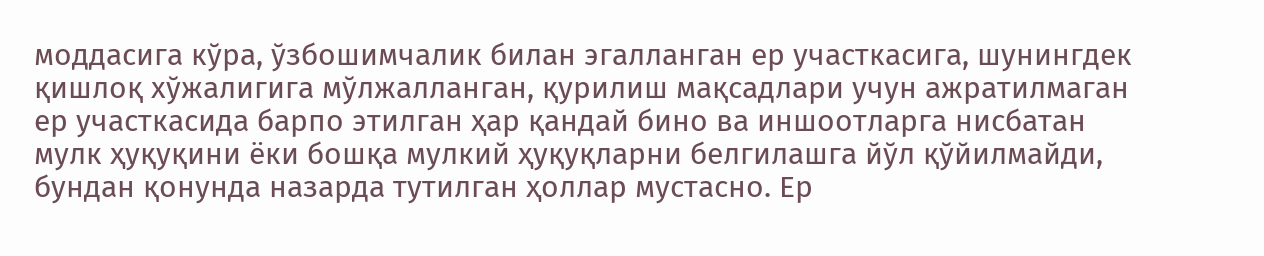моддасига кўра, ўзбошимчалик билан эгалланган ер участкасига, шунингдек қишлоқ хўжалигига мўлжалланган, қурилиш мақсадлари учун ажратилмаган ер участкасида барпо этилган ҳар қандай бино ва иншоотларга нисбатан мулк ҳуқуқини ёки бошқа мулкий ҳуқуқларни белгилашга йўл қўйилмайди, бундан қонунда назарда тутилган ҳоллар мустасно. Ер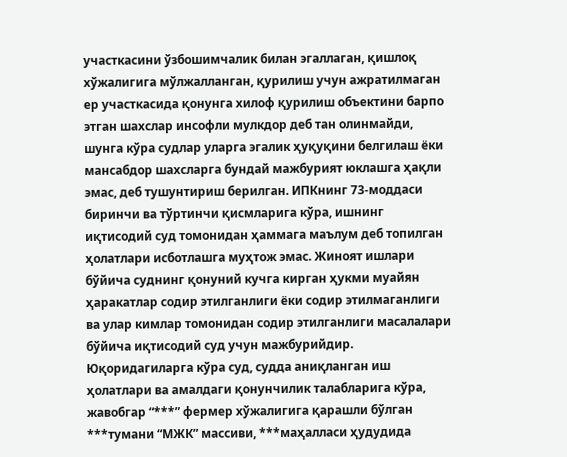участкасини ўзбошимчалик билан эгаллаган, қишлоқ хўжалигига мўлжалланган, қурилиш учун ажратилмаган ер участкасида қонунга хилоф қурилиш объектини барпо этган шахслар инсофли мулкдор деб тан олинмайди, шунга кўра судлар уларга эгалик ҳуқуқини белгилаш ёки мансабдор шахсларга бундай мажбурият юклашга ҳақли эмас, деб тушунтириш берилган. ИПКнинг 73-моддаси биринчи ва тўртинчи қисмларига кўра, ишнинг иқтисодий суд томонидан ҳаммага маълум деб топилган ҳолатлари исботлашга муҳтож эмас. Жиноят ишлари бўйича суднинг қонуний кучга кирган ҳукми муайян ҳаракатлар содир этилганлиги ёки содир этилмаганлиги ва улар кимлар томонидан содир этилганлиги масалалари бўйича иқтисодий суд учун мажбурийдир. Юқоридагиларга кўра суд, судда аниқланган иш ҳолатлари ва амалдаги қонунчилик талабларига кўра, жавобгар “***” фермер хўжалигига қарашли бўлган ***тумани “МЖК” массиви, ***маҳалласи ҳудудида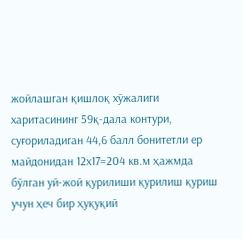жойлашган қишлоқ хўжалиги харитасининг 59қ-дала контури, суғориладиган 44,6 балл бонитетли ер майдонидан 12х17=204 кв.м ҳажмда бўлган уй-жой қурилиши қурилиш қуриш учун ҳеч бир ҳуқуқий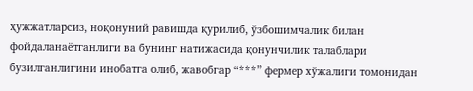ҳужжатларсиз, ноқонуний равишда қурилиб, ўзбошимчалик билан фойдаланаётганлиги ва бунинг натижасида қонунчилик талаблари бузилганлигини инобатга олиб, жавобгар “***” фермер хўжалиги томонидан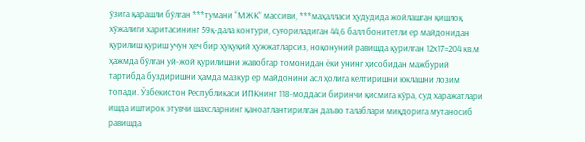ўзига қарашли бўлган ***тумани “МЖК” массиви, ***маҳалласи ҳудудида жойлашган қишлоқ хўжалиги харитасининг 59қ-дала контури, суғориладиган 44,6 балл бонитетли ер майдонидан қурилиш қуриш учун ҳеч бир ҳуқуқий ҳужжатларсиз, ноқонуний равишда қурилган 12х17=204 кв.м ҳажмда бўлган уй-жой қурилишни жавобгар томонидан ёки унинг ҳисобидан мажбурий тартибда буздиришни ҳамда мазкур ер майдонини асл ҳолига келтиришни юклашни лозим топади. Ўзбекистон Республикаси ИПКнинг 118-моддаси биринчи қисмига кўра, суд харажатлари ишда иштирок этувчи шахсларнинг қаноатлантирилган даъво талаблари миқдорига мутаносиб равишда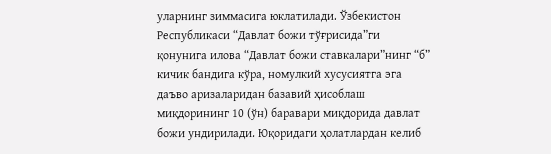уларнинг зиммасига юклатилади. Ўзбекистон Республикаси “Давлат божи тўғрисида”ги қонунига илова “Давлат божи ставкалари”нинг “б” кичик бандига кўра, номулкий хусусиятга эга даъво аризаларидан базавий ҳисоблаш миқдорининг 10 (ўн) баравари миқдорида давлат божи ундирилади. Юқоридаги ҳолатлардан келиб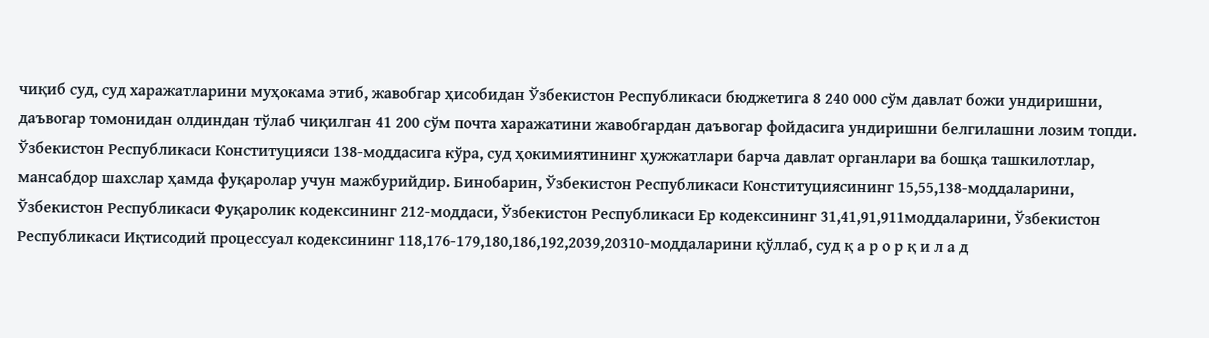чиқиб суд, суд харажатларини муҳокама этиб, жавобгар ҳисобидан Ўзбекистон Республикаси бюджетига 8 240 000 сўм давлат божи ундиришни, даъвогар томонидан олдиндан тўлаб чиқилган 41 200 сўм почта харажатини жавобгардан даъвогар фойдасига ундиришни белгилашни лозим топди. Ўзбекистон Республикаси Конституцияси 138-моддасига кўра, суд ҳокимиятининг ҳужжатлари барча давлат органлари ва бошқа ташкилотлар, мансабдор шахслар ҳамда фуқаролар учун мажбурийдир. Бинобарин, Ўзбекистон Республикаси Конституциясининг 15,55,138-моддаларини, Ўзбекистон Республикаси Фуқаролик кодексининг 212-моддаси, Ўзбекистон Республикаси Ер кодексининг 31,41,91,911моддаларини, Ўзбекистон Республикаси Иқтисодий процессуал кодексининг 118,176-179,180,186,192,2039,20310-моддаларини қўллаб, суд қ а р о р қ и л а д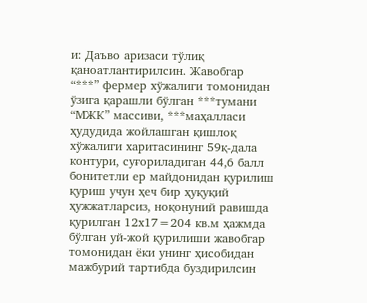и: Даъво аризаси тўлиқ қаноатлантирилсин. Жавобгар “***” фермер хўжалиги томонидан ўзига қарашли бўлган ***тумани “МЖК” массиви, ***маҳалласи ҳудудида жойлашган қишлоқ хўжалиги харитасининг 59қ-дала контури, суғориладиган 44,6 балл бонитетли ер майдонидан қурилиш қуриш учун ҳеч бир ҳуқуқий ҳужжатларсиз, ноқонуний равишда қурилган 12х17=204 кв.м ҳажмда бўлган уй-жой қурилиши жавобгар томонидан ёки унинг ҳисобидан мажбурий тартибда буздирилсин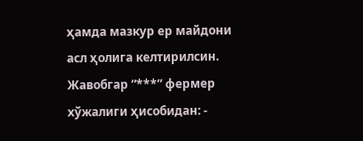ҳамда мазкур ер майдони асл ҳолига келтирилсин. Жавобгар “***” фермер хўжалиги ҳисобидан: -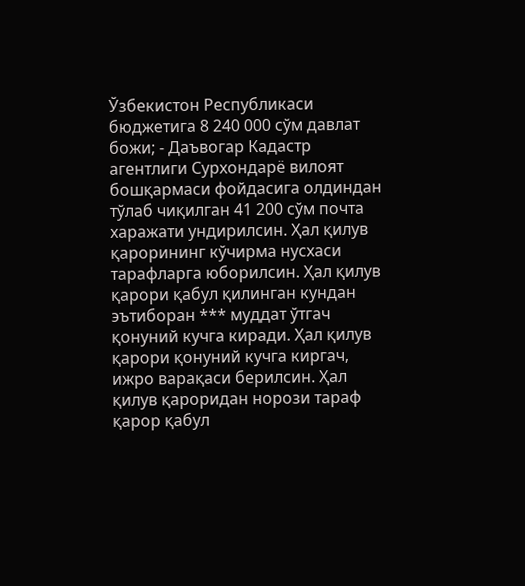Ўзбекистон Республикаси бюджетига 8 240 000 сўм давлат божи; - Даъвогар Кадастр агентлиги Сурхондарё вилоят бошқармаси фойдасига олдиндан тўлаб чиқилган 41 200 сўм почта харажати ундирилсин. Ҳал қилув қарорининг кўчирма нусхаси тарафларга юборилсин. Ҳал қилув қарори қабул қилинган кундан эътиборан *** муддат ўтгач қонуний кучга киради. Ҳал қилув қарори қонуний кучга киргач, ижро варақаси берилсин. Ҳал қилув қароридан норози тараф қарор қабул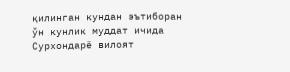қилинган кундан эътиборан ўн кунлик муддат ичида Сурхондарё вилоят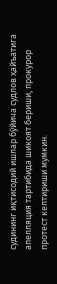судининг иқтисодий ишлар бўйича судлов ҳайъатига апелляция тартибида шикоят бериши, прокурор протест келтириши мумкин.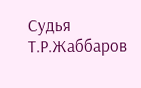Судья Т.Р.Жаббаров